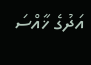އަދުގެ ޚާއްސަ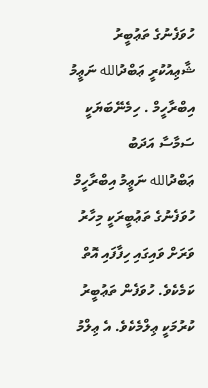ހުވަފެނުގެ ތަޢުބީރު
ޝާޢިއުކުރީ ޢަބްދުالله ނަޢީމު އިބްރާހީމް . ހިމެނޭބަޔަކީ ސަމާސާ އަދަބު
ޢަބްދުالله ނަޢީމު އިބްރާހީމް
ހުވަފެނުގެ ތަޢުބީރަކީ މިހާރު ވަރަށް ވައިގައި ހިފާފައި އޮތް ކަމެކެވެ. ހުވަފެން ތަޢުބީރު ކުރުމަކީ ޢިލްމެކެވެ. އެ ޢިލްމު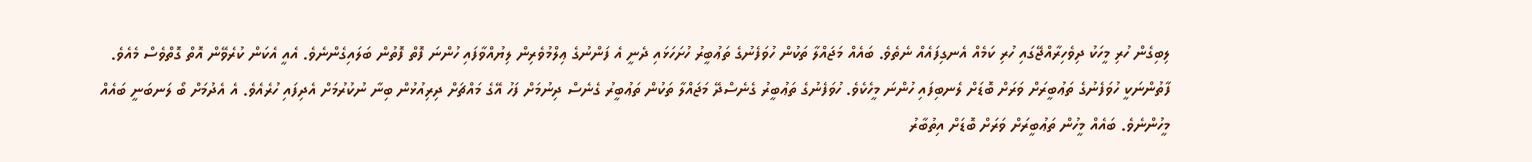ލިބިގެން ހުރި މީހަކު ދިވެހިރާއްޖޭގައި ހުރި ކަމެއް އެނގިފައެއް ނެތެވެ. ބައެއް މަޖައްލާ ތަކުން ހުވަފެނުގެ ތަޢުބީރު ހުށަހަޅައި ދެނީ އެ ފަންނުގެ ޢިލްމުވެރިން ލިޔުއްވާފައި ހުންނަ ފޮތް ފޮތުން ބަލައިގެންނެވެ. އެއީ އެކަން ކުރެވޭން އޮތް ގޮތްވެސް މެއެވެ.
ފާތުންނަކީ ހުވަފެނުގެ ތަޢުބީރަށް ވަރަށް ބޮޑަށް ލެނބިފައި ހުންނަ މީހެކެވެ. ހުވަފެނުގެ ތަޢުބީރު ގެނެސްދޭ މަޖައްލާ ތަކުން ތަޢުބީރު ގެނެސް ދިނުމަށް ފަހު އޭގެ މައްޗަށް ދިރިއުޅުން ބިނާ ނުކުރުމަށް އެދިފައި ހުރެއެވެ. އެ އެދުމަށް ބޯ ލަނބަނީ ބައެއް މީހުންނެވެ. ބައެއް މީހުން ތަޢުބީރަށް ވަރަށް ބޮޑަށް އިތުބާރު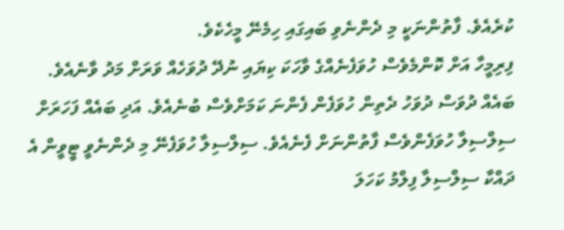ކުރެއެވެ. ފާތުންނަކީ މި ދެންނެވި ބައިގައި ހިމެނޭ މީހެކެވެ.
ފިރިމީހާ އަށް ކޮންމެވެސް ހުވަފެނެއްގެ ވާހަކަ ކިޔައި ނުދޭ ދުވަހެއް ވަރަށް މަދު ވާނެއެވެ. ބައެއް ދުވަސް ދުވަހު ދެތިން ހުވަފެން ފެންނަ ކަމަށްވެސް ބުނެއެވެ. އަދި ބައެއް ފަހަރަށް ސިލްސިލާ ހުވަފެންވެސް ފާތުންނަށް ފެނެއެވެ. ސިލްސިލާ ހުވަފެނޭ މި ދެންނެވީ ޓީވީން އެ ދައްކާ ސިލްސިލާ ފިލްމު ކަހަލަ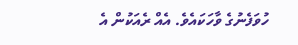ހުވަފެނުގެ ވާހަކައެވެ. އެއް ރެއަކުން އެ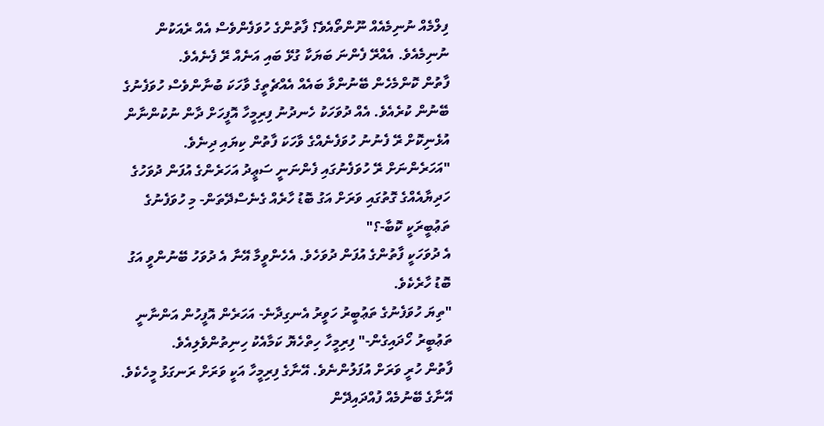ފިލްމެއް ނުނިމެއެއް ނޫންތޯއެވެ؟ ފާތުންގެ ހުވަފެންވެސް އެއް ރެއަކުން ނުނިމެއެވެ. އެއްރޭ ފެންނަ ބަޔަކާ ގުޅޭ ބައި އަނެއް ރޭ ފެނެއެވެ.
ފާތުން ކޮންމެހެން ބޭނުންވާ ބައެއް އެއްޗެތީގެ ވާހަކަ ބުނާންވެސް ހުވަފެނުގެ ބޭނުން ކުރެއެވެ. އެއް ދުވަހަކު ހެނދުނު ފިރިމީހާ އޮފީހަށް ދާން ނުކުންނާން އުޅެނިކޮށް ރޭ ފެނުނު ހުވަފެނެއްގެ ވާހަކަ ފާތުން ކިޔައި ދިނެވެ.
"އަހަރެންނަށް ރޭ ހުވަފެނުގައި ފެންނަނީ ސަޢީދު އަހަރެންގެ އުފަން ދުވަހުގެ ހަދިޔާއެއްގެ ގޮތުގައި ވަރަށް އަގު ބޮޑު ހާރެއް ގެނެސްދޭތަން- މި ހުވަފެނުގެ ތަޢުބީރަކީ ކޮބާ-؟"
އެ ދުވަހަކީ ފާތުންގެ އުފަން ދުވަހެވެ. އެހެންވީމާ އޭނާ އެ ދުވަހު ބޭނުންވީ އަގު ބޮޑު ހާރެކެވެ.
"ތިޔަ ހުވަފެނުގެ ތަޢުބީރު ހަވީރު އެނގިދާނެ- އަހަރެން އޮފީހުން އަންނާނީ ތަޢުބީރު ހޯދައިގެން-" ފިރިމީހާ ހިތްހެޔޮ ކަމާއެކު ހިނިތުންވެލިއެވެ.
ފާތުން ހުރީ ވަރަށް އުފަލުންނެވެ. އޭނާގެ ފިރިމީހާ އަކީ ވަރަށް ރަނގަޅު މީހެކެވެ. އޭނާގެ ބޭނުމެއް ފުއްދައިދޭން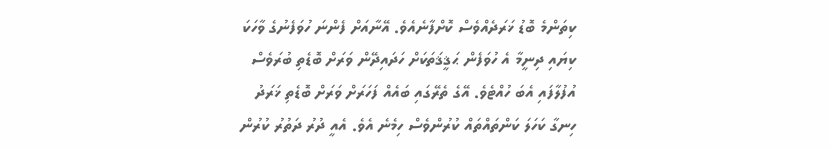ކިތަންމެ ބޮޑު ޚަރަދެއްވެސް ކޮށްފާނެއެވެ. އޭނާއަށް ފެންނަ ހުވަފެނުގެ ވާހަކަ ކިޔައި ދިނީމާ އެ ހުވަފެން ޙަޤީޤަތަކަށް ހަދައިދޭން ވަރަށް ބޮޑެތި ބުރަވެސް އުފުލާފައި އެބަ ހުއްޓެވެ. އޭގެ ތެރޭގައި ބައެއް ފަހަރަށް ވަރަށް ބޮޑެތި ޚަރަދު ހިނގާ ކަހަލަ ކަންތައްތައް ކުރުންވެސް ހިމެނެ އެވެ. އެއީ ދުރު ދަތުރު ކުރުން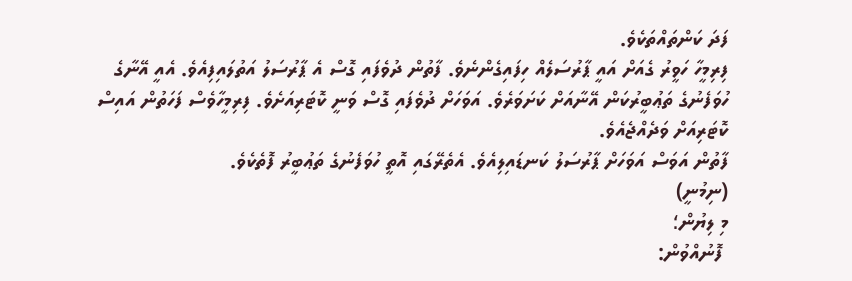ފަދަ ކަންތައްތަކެވެ.
ފިރިމީހާ ހަވީރު ގެއަށް އައީ ޕާރުސަލެއް ހިފައިގެންނެވެ. ފާތުން ދުވެފައި ގޮސް އެ ޕާރުސަލު އަތުލައިފިއެވެ. އެއީ އޭނާގެ ހުވަފެނުގެ ތަޢުބީރުކަން އޭނާއަށް ކަށަވަރެވެ. އަވަހަށް ދުވެފައި ގޮސް ވަނީ ކޮޓަރިއަށެވެ. ފިރިމީހާވެސް ފަހަތުން އައިސް ކޮޓަރިއަށް ވަދެއްޖެއެވެ.
ފާތުން އަވަސް އަވަހަށް ޕާރުސަލު ކަނޑައިލިއެވެ. އެތެރޭގައި އޮތީ ހުވަފެނުގެ ތަޢުބީރު ފޮތެކެވެ.
(ނިމުނީ)
މި ލިޔުން؛
 ފޮނުއްވުން: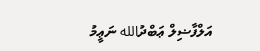އަލްފާޟިލް ޢަބްދުالله ނަޢީމު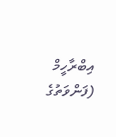އިބްރާހީމް (ފަންވަތުގެ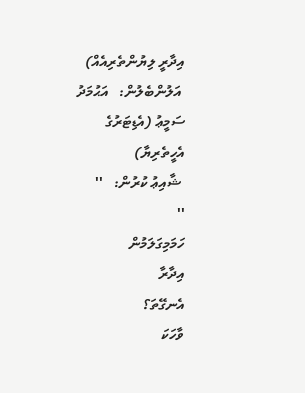އިދާރީ ލިޔުންތެރިއެއް)
 އަލުންބެލުން:   އަޙުމަދު ސަމީޢު (އެޑިޓަރުގެ އެހީތެރިޔާ)
 ޝާއިޢު ކުރުން:   ''           ''
ހަމަމިގަލަމުން
އިދާރާ
އެނގޭތަ؟
ވާހަކަ